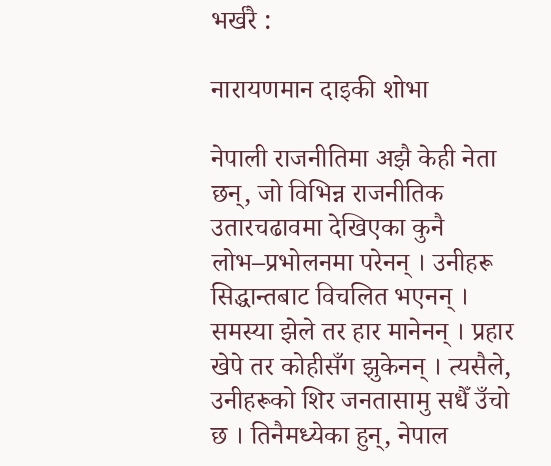भर्खरै :

नारायणमान दाइकी शोभा

नेपाली राजनीतिमा अझै केही नेता छन्, जो विभिन्न राजनीतिक उतारचढावमा देखिएका कुनै लोभ–प्रभोलनमा परेनन् । उनीहरू सिद्धान्तबाट विचलित भएनन् । समस्या झेले तर हार मानेनन् । प्रहार खेपे तर कोहीसँग झुकेनन् । त्यसैले, उनीहरूको शिर जनतासामु सधैँ उँचो छ । तिनैमध्येका हुन्, नेपाल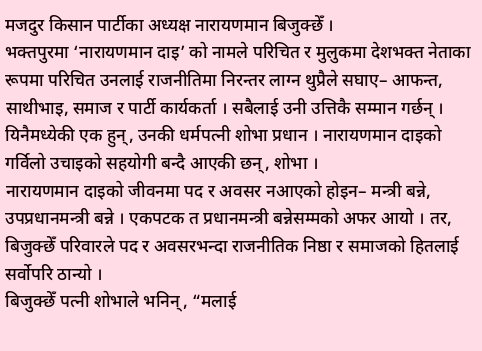मजदुर किसान पार्टीका अध्यक्ष नारायणमान बिजुक्छेँ ।
भक्तपुरमा ‘नारायणमान दाइ’ को नामले परिचित र मुलुकमा देशभक्त नेताका रूपमा परिचित उनलाई राजनीतिमा निरन्तर लाग्न थुप्रैले सघाए– आफन्त, साथीभाइ, समाज र पार्टी कार्यकर्ता । सबैलाई उनी उत्तिकै सम्मान गर्छन् । यिनैमध्येकी एक हुन्, उनकी धर्मपत्नी शोभा प्रधान । नारायणमान दाइको गर्विलो उचाइको सहयोगी बन्दै आएकी छन्, शोभा ।
नारायणमान दाइको जीवनमा पद र अवसर नआएको होइन– मन्त्री बन्ने, उपप्रधानमन्त्री बन्ने । एकपटक त प्रधानमन्त्री बन्नेसम्मको अफर आयो । तर, बिजुक्छेँ परिवारले पद र अवसरभन्दा राजनीतिक निष्ठा र समाजको हितलाई सर्वोपरि ठान्यो ।
बिजुक्छेँ पत्नी शोभाले भनिन्, “मलाई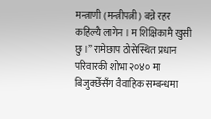मन्त्राणी (मन्त्रीपत्नी) बन्ने रहर कहिल्यै लागेन । म शिक्षिकामै खुसी छु ।” रामेछाप ठोसेस्थित प्रधान परिवारकी शोभा २०४० मा बिजुक्छेँसँग वैवाहिक सम्बन्धमा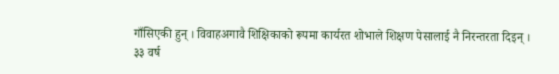गाँसिएकी हुन् । विवाहअगावै शिक्षिकाको रूपमा कार्यरत शोभाले शिक्षण पेसालाई नै निरन्तरता दिइन् ।
३३ वर्ष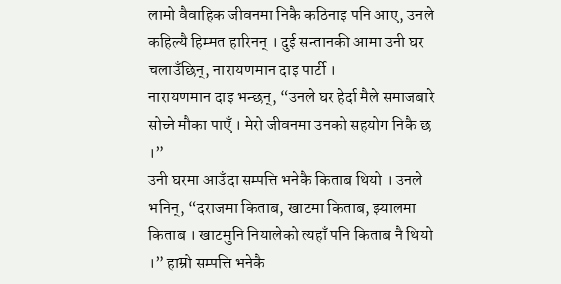लामो वैवाहिक जीवनमा निकै कठिनाइ पनि आए, उनले कहिल्यै हिम्मत हारिनन् । दुई सन्तानकी आमा उनी घर चलाउँछिन्, नारायणमान दाइ पार्टी ।
नारायणमान दाइ भन्छन्, “उनले घर हेर्दा मैले समाजबारे सोच्ने मौका पाएँ । मेरो जीवनमा उनको सहयोग निकै छ ।”
उनी घरमा आउँदा सम्पत्ति भनेकै किताब थियो । उनले भनिन्, “दराजमा किताब, खाटमा किताब, झ्यालमा किताब । खाटमुनि नियालेको त्यहाँ पनि किताब नै थियो ।” हाम्रो सम्पत्ति भनेकै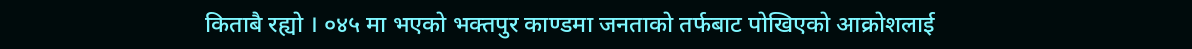किताबै रह्यो । ०४५ मा भएको भक्तपुर काण्डमा जनताको तर्फबाट पोखिएको आक्रोशलाई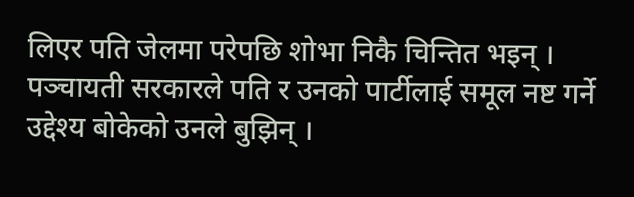लिएर पति जेलमा परेपछि शोभा निकै चिन्तित भइन् । पञ्चायती सरकारले पति र उनको पार्टीलाई समूल नष्ट गर्ने उद्देश्य बोकेको उनले बुझिन् ।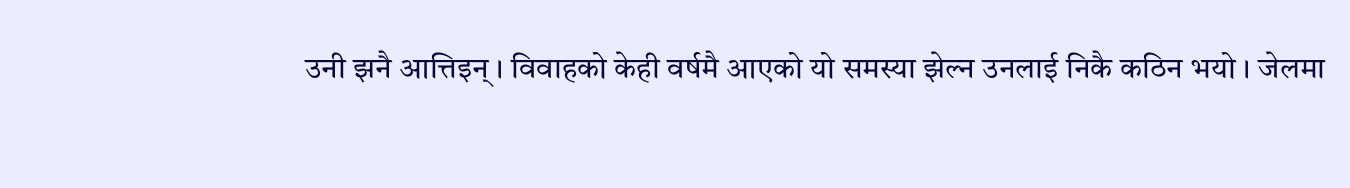उनी झनै आत्तिइन् । विवाहको केही वर्षमै आएको यो समस्या झेल्न उनलाई निकै कठिन भयो । जेलमा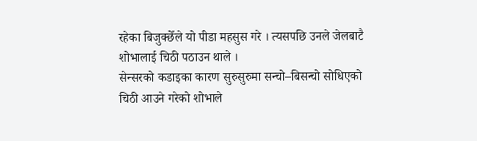रहेका बिजुक्छेँले यो पीडा महसुस गरे । त्यसपछि उनले जेलबाटै शोभालाई चिठी पठाउन थाले ।
सेन्सरको कडाइका कारण सुरुसुरुमा सन्चो–बिसन्चो सोधिएको चिठी आउने गरेको शोभाले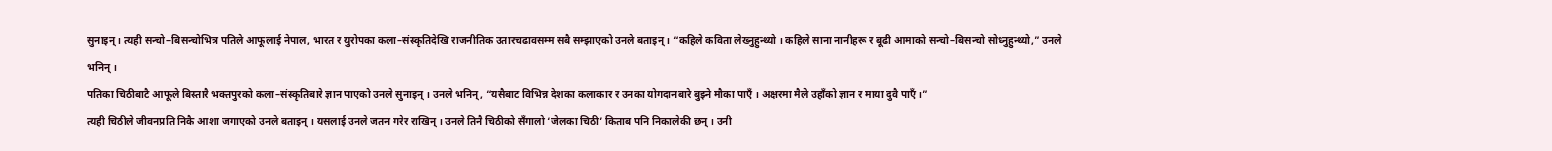सुनाइन् । त्यही सन्चो–बिसन्चोभित्र पतिले आफूलाई नेपाल, भारत र युरोपका कला–संस्कृतिदेखि राजनीतिक उतारचढावसम्म सबै सम्झाएको उनले बताइन् । “कहिले कविता लेख्नुहुन्थ्यो । कहिले साना नानीहरू र बूढी आमाको सन्चो–बिसन्चो सोध्नुहुन्थ्यो,” उनले भनिन् ।
पतिका चिठीबाटै आफूले बिस्तारै भक्तपुरको कला–संस्कृतिबारे ज्ञान पाएको उनले सुनाइन् । उनले भनिन्, “यसैबाट विभिन्न देशका कलाकार र उनका योगदानबारे बुझ्ने मौका पाएँ । अक्षरमा मैले उहाँको ज्ञान र माया दुवै पाएँ ।”
त्यही चिठीले जीवनप्रति निकै आशा जगाएको उनले बताइन् । यसलाई उनले जतन गरेर राखिन् । उनले तिनै चिठीको सँगालो ‘जेलका चिठी’ किताब पनि निकालेकी छन् । उनी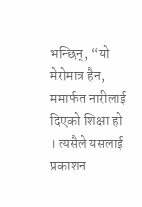भन्छिन्, “यो मेरोमात्र हैन, ममार्फत नारीलाई दिएको शिक्षा हो । त्यसैले यसलाई प्रकाशन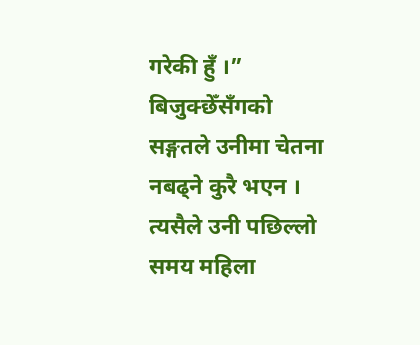गरेकी हुँ ।”
बिजुक्छेँसँगको सङ्गतले उनीमा चेतना नबढ्ने कुरै भएन । त्यसैले उनी पछिल्लो समय महिला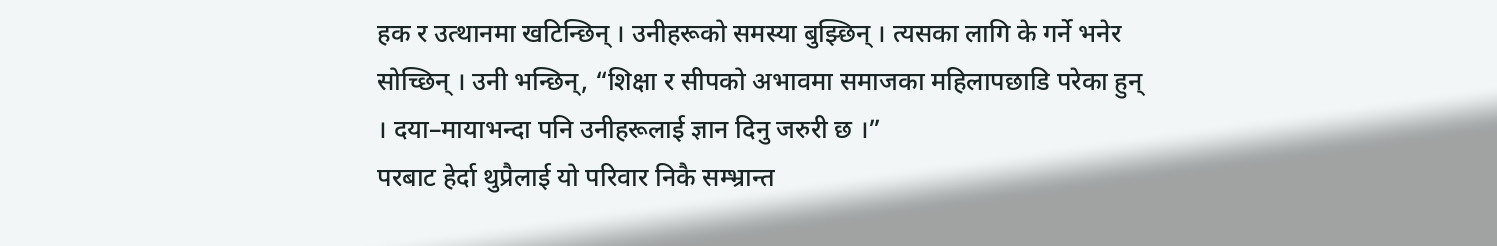हक र उत्थानमा खटिन्छिन् । उनीहरूको समस्या बुझ्छिन् । त्यसका लागि के गर्ने भनेर सोच्छिन् । उनी भन्छिन्, “शिक्षा र सीपको अभावमा समाजका महिलापछाडि परेका हुन् । दया–मायाभन्दा पनि उनीहरूलाई ज्ञान दिनु जरुरी छ ।”
परबाट हेर्दा थुप्रैलाई यो परिवार निकै सम्भ्रान्त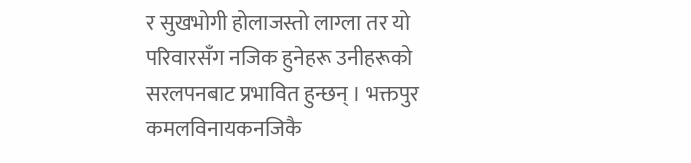र सुखभोगी होलाजस्तो लाग्ला तर यो परिवारसँग नजिक हुनेहरू उनीहरूको सरलपनबाट प्रभावित हुन्छन् । भक्तपुर कमलविनायकनजिकै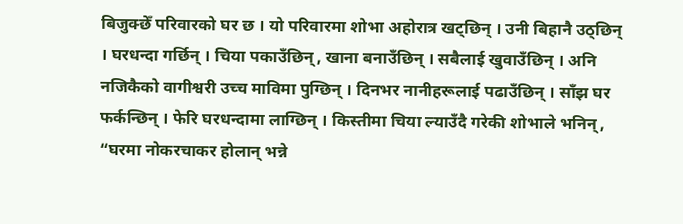बिजुक्छेँ परिवारको घर छ । यो परिवारमा शोभा अहोरात्र खट्छिन् । उनी बिहानै उठ्छिन् । घरधन्दा गर्छिन् । चिया पकाउँछिन्, खाना बनाउँछिन् । सबैलाई खुवाउँछिन् । अनि नजिकैको वागीश्वरी उच्च माविमा पुग्छिन् । दिनभर नानीहरूलाई पढाउँछिन् । साँझ घर फर्कन्छिन् । फेरि घरधन्दामा लाग्छिन् । किस्तीमा चिया ल्याउँदै गरेकी शोभाले भनिन्, “घरमा नोकरचाकर होलान् भन्ने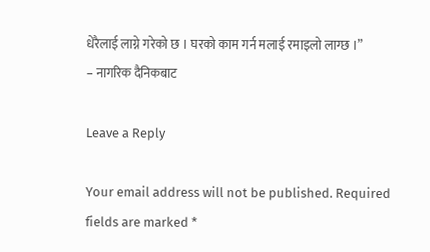धेरैलाई लाग्ने गरेको छ । घरको काम गर्न मलाई रमाइलो लाग्छ ।”
– नागरिक दैनिकबाट

Leave a Reply

Your email address will not be published. Required fields are marked *